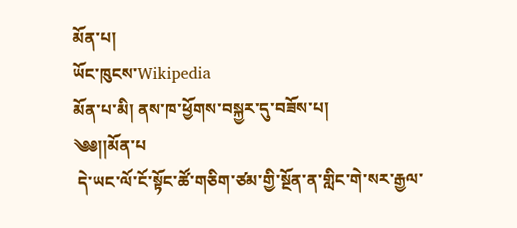མོན་པ།
ཡོང་ཁུངས་Wikipedia
མོན་པ་མི། ནས་ཁ་ཕྱོགས་བསྐྱར་དུ་བཟོས་པ།
༄༅།།མོན་པ
 དེ་ཡང་ལོ་ངོ་སྟོང་ཚོ་གཅིག་ཙམ་གྱི་སྔོན་ན་གླིང་གེ་སར་རྒྱལ་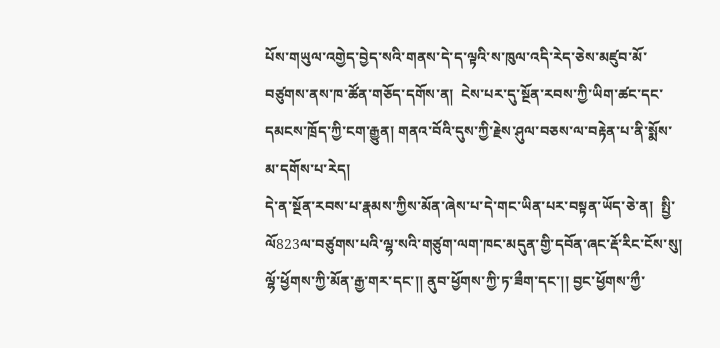པོས་གཡུལ་འགྱེད་བྱེད་སའི་གནས་དེ་ད་ལྟའི་ས་ཁུལ་འདི་རེད་ཅེས་མཛུབ་མོ་བཙུགས་ནས་ཁ་ཚོན་གཅོད་དགོས་ན།  ངེས་པར་དུ་སྔོན་རབས་ཀྱི་ཡིག་ཚང་དང་དམངས་ཁྲོད་ཀྱི་ངག་རྒྱུན། གནའ་བོའི་དུས་ཀྱི་རྗེས་ཤུལ་བཅས་ལ་བརྟེན་པ་ནི་སྨོས་མ་དགོས་པ་རེད།
དེ་ན་སྔོན་རབས་པ་རྣམས་ཀྱིས་མོན་ཞེས་པ་དེ་གང་ཡིན་པར་བསྟན་ཡོད་ཅེ་ན།  སྤྱི་ལོ823ལ་བཙུགས་པའི་ལྷ་སའི་གཙུག་ལག་ཁང་མདུན་གྱི་དབོན་ཞང་རྡོ་རིང་ངོས་སུ། ལྷོ་ཕྱོགས་ཀྱི་མོན་རྒྱ་གར་དང་།། ནུབ་ཕྱོགས་ཀྱི་ཏ་ཟྀག་དང་།། བྱང་ཕྱོགས་ཀྱྀ་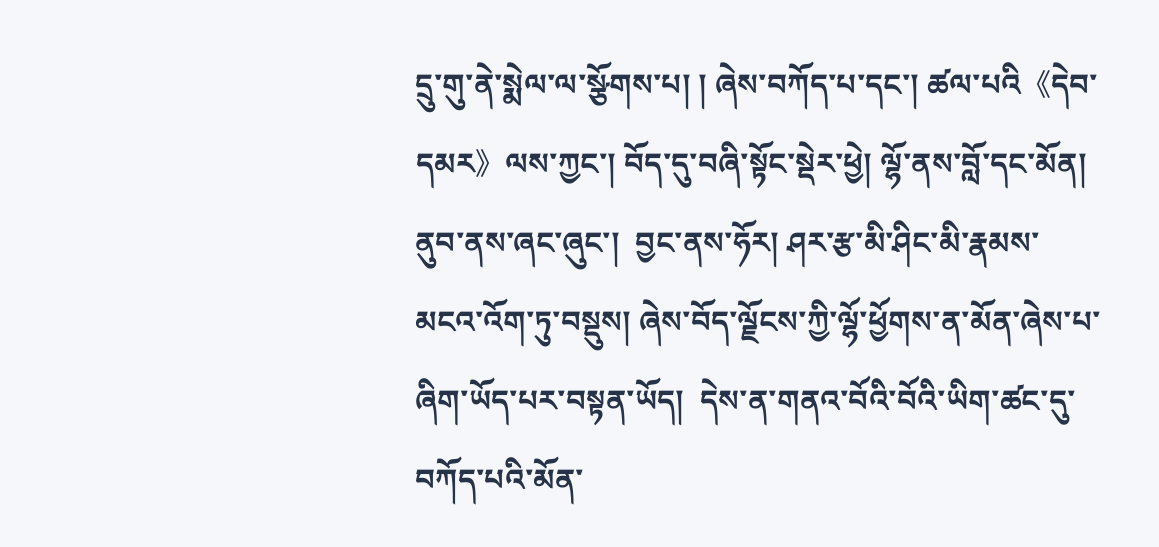དྲུ་གུ་ནེ་སྨེལ་ལ་སྩོགས་པ། ། ཞེས་བཀོད་པ་དང་། ཚལ་པའི《དེབ་དམར》ལས་ཀྱང་། བོད་དུ་བཞི་སྟོང་སྡེར་ཕྱེ། ལྷོ་ནས་བློ་དང་མོན།  ནུབ་ནས་ཞང་ཞུང་།  བྱང་ནས་ཧོར། ཤར་རྩ་མི་ཤིང་མི་རྣམས་མངའ་འོག་ཏུ་བསྡུས། ཞེས་བོད་ལྗོངས་ཀྱི་ལྷོ་ཕྱོགས་ན་མོན་ཞེས་པ་ཞིག་ཡོད་པར་བསྟན་ཡོད།  དེས་ན་གནའ་བོའི་བོའི་ཡིག་ཚང་དུ་བཀོད་པའི་མོན་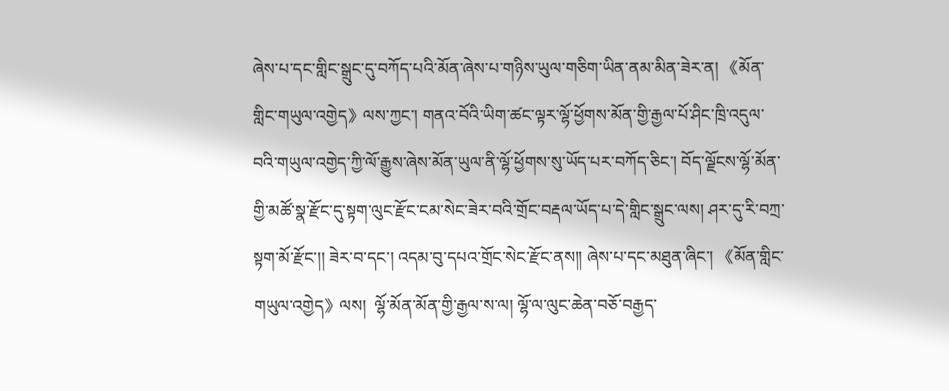ཞེས་པ་དང་གླིང་སྒྲུང་དུ་བཀོད་པའི་མོན་ཞེས་པ་གཉིས་ཡུལ་གཅིག་ཡིན་ནམ་མིན་ཟེར་ན། 《མོན་གླིང་གཡུལ་འགྱེད》ལས་ཀྱང་། གནའ་བོའི་ཡིག་ཚང་ལྟར་ལྷོ་ཕྱོགས་མོན་གྱི་རྒྱལ་པོ་ཤིང་ཁྲི་འདུལ་བའི་གཡུལ་འགྱེད་ཀྱི་ལོ་རྒྱུས་ཞེས་མོན་ཡུལ་ནི་ལྷོ་ཕྱོགས་སུ་ཡོད་པར་བཀོད་ཅིང་། བོད་ལྗོངས་ལྷོ་མོན་གྱི་མཚོ་སྣ་རྫོང་དུ་སྟག་ལུང་རྫོང་ངམ་སེང་ཟེར་བའི་གྲོང་བརྡལ་ཡོད་པ་དེ་གླིང་སྒྲུང་ལས། ཤར་དུ་རི་བཀྲ་སྟག་མོ་རྫོང་།། ཟེར་བ་དང་། འདམ་བུ་དཔའ་གྲོང་སེང་རྫོང་ནས།། ཞེས་པ་དང་མཐུན་ཞིང་། 《མོན་གླིང་གཡུལ་འགྱེད》ལས།  ལྷོ་མོན་མོན་གྱི་རྒྱལ་ས་ལ། ལྷོ་ལ་ལུང་ཆེན་བཅོ་བརྒྱད་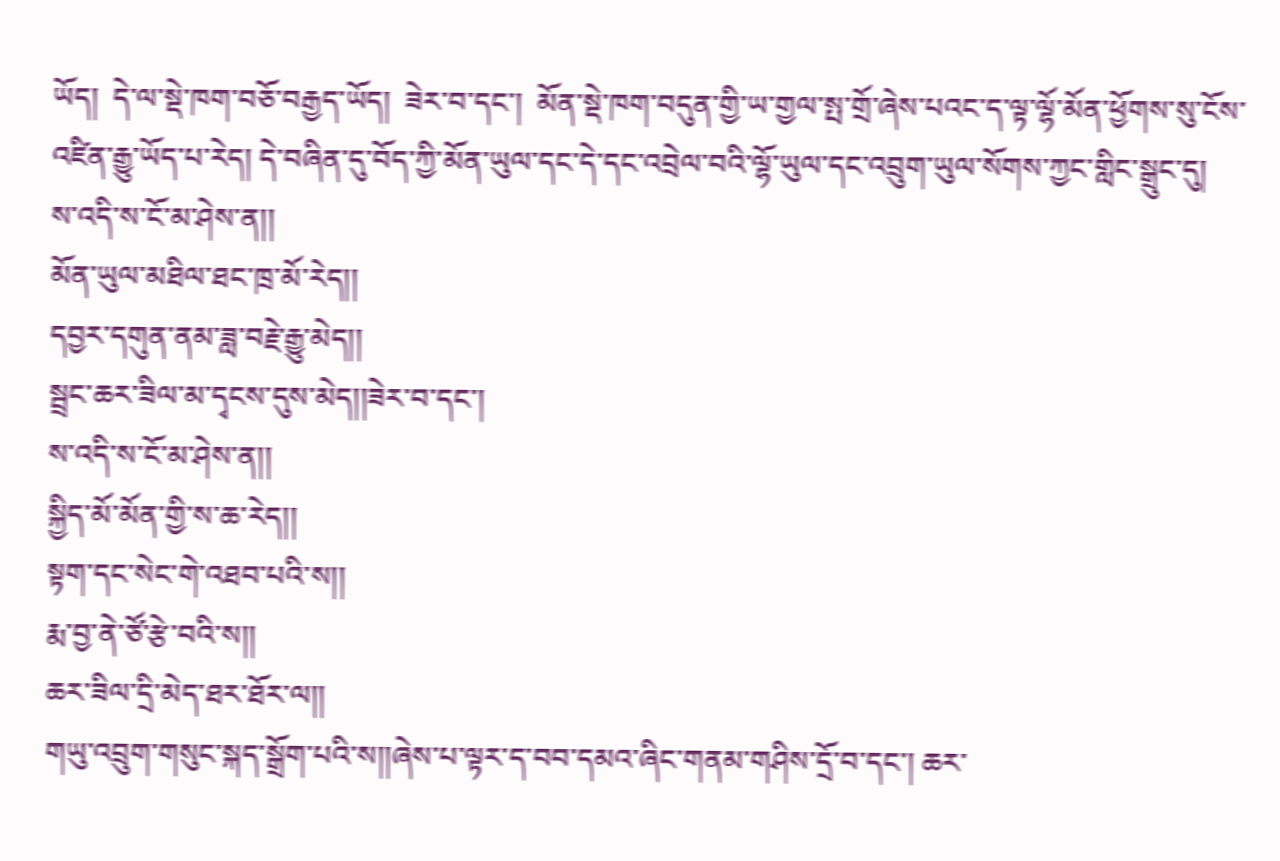ཡོད།  དེ་ལ་སྡེ་ཁག་བཅོ་བརྒྱད་ཡོད།  ཟེར་བ་དང་།  མོན་སྡེ་ཁག་བདུན་གྱི་ཡ་གྱལ་སྤ་གྲོ་ཞེས་པའང་ད་ལྟ་ལྷོ་མོན་ཕྱོགས་སུ་ངོས་འཛིན་རྒྱུ་ཡོད་པ་རེད། དེ་བཞིན་དུ་བོད་ཀྱི་མོན་ཡུལ་དང་དེ་དང་འབྲེལ་བའི་ལྷོ་ཡུལ་དང་འབྲུག་ཡུལ་སོགས་ཀྱང་གླིང་སྒྲུང་དུ།
ས་འདི་ས་ངོ་མ་ཤེས་ན།།
མོན་ཡུལ་མཐིལ་ཐང་ཁྲ་མོ་རེད།།
དབྱར་དགུན་ནམ་ཟླ་བརྗེ་རྒྱུ་མེད།།
སྦྲང་ཆར་ཟིལ་མ་དྭངས་དུས་མེད།།ཟེར་བ་དང་།
ས་འདི་ས་ངོ་མ་ཤེས་ན།།
སྐྱིད་མོ་མོན་གྱི་ས་ཆ་རེད།།
སྟག་དང་སེང་གེ་འཐབ་པའི་ས།།
རྨ་བྱ་ནེ་ཙོ་རྩེ་བའི་ས།།
ཆར་ཟིལ་དྲི་མེད་ཐར་ཐོར་ལ།།
གཡུ་འབྲུག་གསུང་སྐད་སྒྲོག་པའི་ས།།ཞེས་པ་ལྟར་ད་བབ་དམའ་ཞིང་གནམ་གཤིས་དྲོ་བ་དང་། ཆར་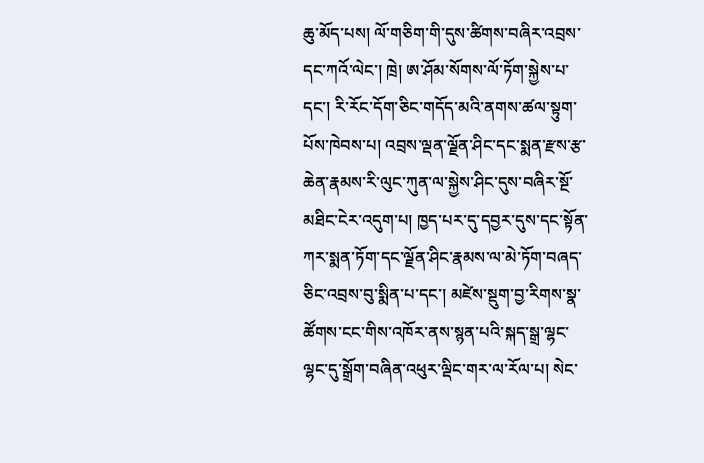ཆུ་མོད་པས། ལོ་གཅིག་གི་དུས་ཚིགས་བཞིར་འབྲས་དང་ཀའོ་ལེང་། ཁྲེ། ཨ་ཤོམ་སོགས་ལོ་ཏོག་སྐྱེས་པ་དང་། རི་རོང་དོག་ཅིང་གདོད་མའི་ནགས་ཚལ་སྟུག་པོས་ཁེབས་པ། འབྲས་ལྡན་ལྗོན་ཤིང་དང་སྨན་རྫས་རྩ་ཆེན་རྣམས་རི་ལུང་ཀུན་ལ་སྐྱེས་ཤིང་དུས་བཞིར་སྔོ་མཐིང་ངེར་འདུག་པ། ཁྱད་པར་དུ་དབྱར་དུས་དང་སྟོན་ཀར་སྨན་ཏོག་དང་ལྗོན་ཤིང་རྣམས་ལ་མེ་ཏོག་བཞད་ཅིང་འབྲས་བུ་སྨིན་པ་དང་། མཛེས་སྡུག་བྱ་རིགས་སྣ་ཚོགས་ངང་གིས་འཁོར་ནས་སྙན་པའི་སྐད་སྒྲ་ལྷང་ལྷང་དུ་སྒྲོག་བཞིན་འཕུར་ལྡིང་གར་ལ་རོལ་པ། སེང་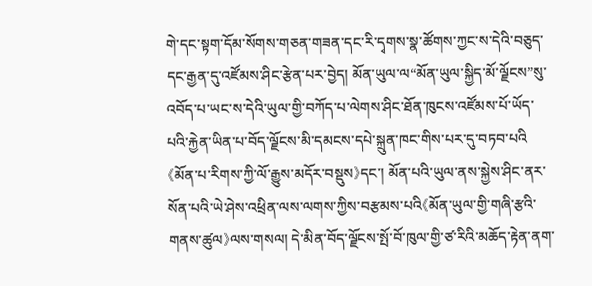གེ་དང་སྟག་དོམ་སོགས་གཅན་གཟན་དང་རི་དྭགས་སྣ་ཚོགས་ཀྱང་ས་དེའི་བཅུད་དང་རྒྱན་དུ་འཛོམས་ཤིང་རྩེན་པར་བྱེད། མོན་ཡུལ་ལ“མོན་ཡུལ་སྐྱིད་མོ་ལྗོངས”སུ་འབོད་པ་ཡང་ས་དེའི་ཡུལ་གྱི་བཀོད་པ་ལེགས་ཤིང་ཐོན་ཁུངས་འཛོམས་པོ་ཡོད་པའི་རྐྱེན་ཡིན་པ་བོད་ལྗོངས་མི་དམངས་དཔེ་སྐྲུན་ཁང་གིས་པར་དུ་བཏབ་པའི《མོན་པ་རིགས་ཀྱི་ལོ་རྒྱུས་མདོར་བསྡུས》དང་། མོན་པའི་ཡུལ་ནས་སྐྱེས་ཤིང་ནར་སོན་པའི་ཡེ་ཤེས་འཕྲིན་ལས་ལགས་ཀྱིས་བརྩམས་པའི《མོན་ཡུལ་གྱི་གཞི་རྩའི་གནས་ཚུལ》ལས་གསལ། དེ་མིན་བོད་ལྗོངས་སྤོ་བོ་ཁུལ་གྱི་ཙ་རིའི་མཆོད་རྟེན་ནག་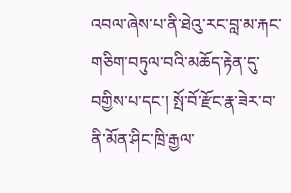འབལ་ཞེས་པ་ནི་ཐེའུ་རང་བླ་མ་རྐང་གཅིག་བཏུལ་བའི་མཆོད་རྟེན་དུ་བགྱིས་པ་དང་། སྤོ་བོ་རྫོང་རྣ་ཟེར་བ་ནི་མོན་ཤིང་ཁྲི་རྒྱལ་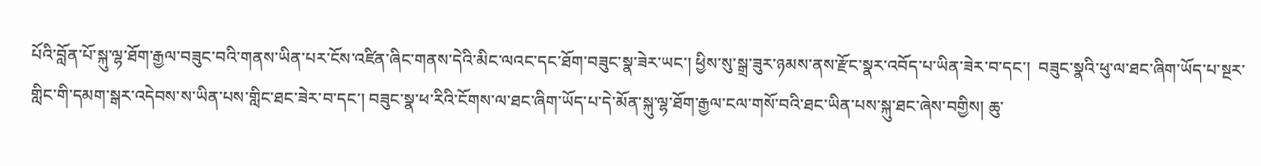པོའི་བློན་པོ་སྐུ་ལྷ་ཐོག་རྒྱལ་བཟུང་བའི་གནས་ཡིན་པར་ངོས་འཛིན་ཞིང་གནས་དེའི་མིང་ལའང་དང་ཐོག་བཟུང་སྣ་ཟེར་ཡང་། ཕྱིས་སུ་སྒྲ་ཟུར་ཉམས་ནས་རྫོང་སྣར་འབོད་པ་ཡིན་ཟེར་བ་དང་།  བཟུང་སྣའི་ཕུ་ལ་ཐང་ཞིག་ཡོད་པ་སྔར་གླིང་གི་དམག་སྒར་འདེབས་ས་ཡིན་པས་གླིང་ཐང་ཟེར་བ་དང་། བཟུང་སྣ་ཕ་རིའི་ངོགས་ལ་ཐང་ཞིག་ཡོད་པ་དེ་མོན་སྐུ་ལྷ་ཐོག་རྒྱལ་ངལ་གསོ་བའི་ཐང་ཡིན་པས་སྐུ་ཐང་ཞེས་བགྱིས། ཆུ་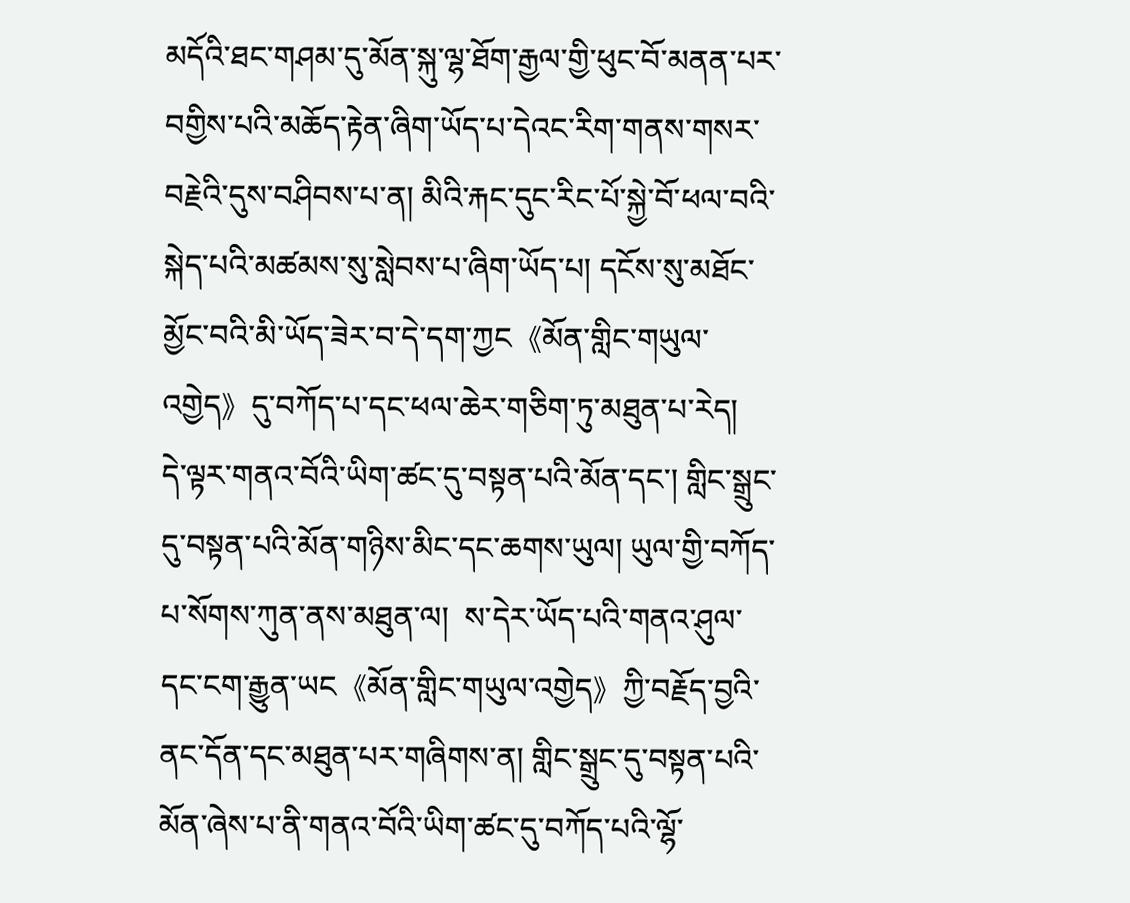མདོའི་ཐང་གཤམ་དུ་མོན་སྐུ་ལྷ་ཐོག་རྒྱལ་གྱི་ཕུང་བོ་མནན་པར་བགྱིས་པའི་མཆོད་རྟེན་ཞིག་ཡོད་པ་དེའང་རིག་གནས་གསར་བརྗེའི་དུས་བཤིབས་པ་ན། མིའི་རྐང་དུང་རིང་པོ་སྐྱེ་བོ་ཕལ་བའི་སྐེད་པའི་མཚམས་སུ་སླེབས་པ་ཞིག་ཡོད་པ། དངོས་སུ་མཐོང་མྱོང་བའི་མི་ཡོད་ཟེར་བ་དེ་དག་ཀྱང《མོན་གླིང་གཡུལ་འགྱེད》དུ་བཀོད་པ་དང་ཕལ་ཆེར་གཅིག་ཏུ་མཐུན་པ་རེད།
དེ་ལྟར་གནའ་བོའི་ཡིག་ཚང་དུ་བསྟན་པའི་མོན་དང་། གླིང་སྒྲུང་དུ་བསྟན་པའི་མོན་གཉིས་མིང་དང་ཆགས་ཡུལ། ཡུལ་གྱི་བཀོད་པ་སོགས་ཀུན་ནས་མཐུན་ལ།  ས་དེར་ཡོད་པའི་གནའ་ཤུལ་དང་ངག་རྒྱུན་ཡང《མོན་གླིང་གཡུལ་འགྱེད》ཀྱི་བརྗོད་བྱའི་ནང་དོན་དང་མཐུན་པར་གཞིགས་ན། གླིང་སྒྲུང་དུ་བསྟན་པའི་མོན་ཞེས་པ་ནི་གནའ་བོའི་ཡིག་ཚང་དུ་བཀོད་པའི་ལྷོ་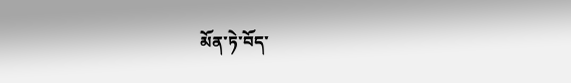མོན་ཏེ་བོད་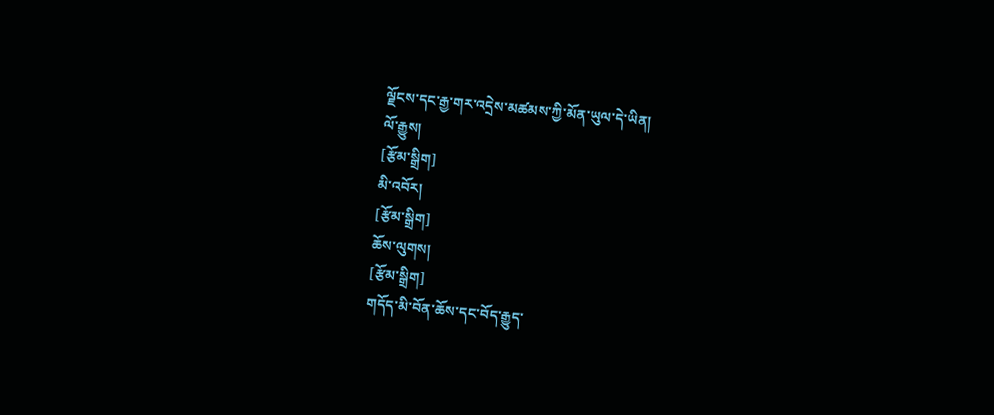ལྗོངས་དང་རྒྱ་གར་འདྲེས་མཚམས་ཀྱི་མོན་ཡུལ་དེ་ཡིན།
ལོ་རྒྱུས།
[རྩོམ་སྒྲིག]
མི་འབོར།
[རྩོམ་སྒྲིག]
ཆོས་ལུགས།
[རྩོམ་སྒྲིག]
གདོད་མི་བོན་ཆོས་དང་བོད་རྒྱུད་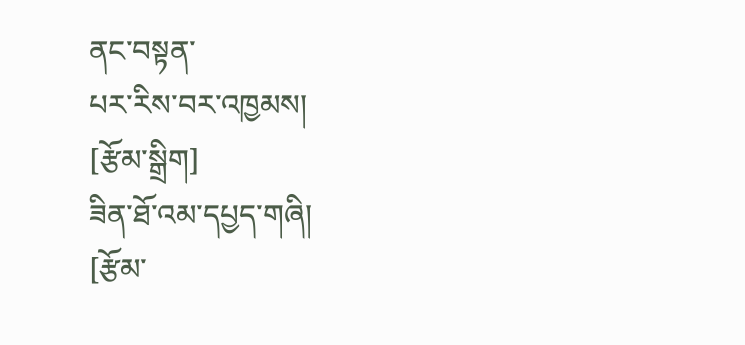ནང་བསྟན་
པར་རིས་བར་འཁྱམས།
[རྩོམ་སྒྲིག]
ཟིན་ཐོ་འམ་དཔྱད་གཞི།
[རྩོམ་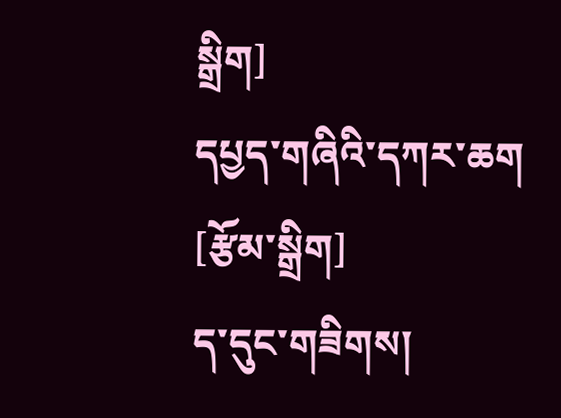སྒྲིག]
དཔྱད་གཞིའི་དཀར་ཆག
[རྩོམ་སྒྲིག]
ད་དུང་གཟིགས།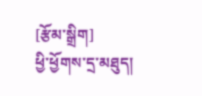[རྩོམ་སྒྲིག]
ཕྱི་ཕྱོགས་དྲ་མཐུད།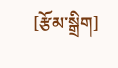[རྩོམ་སྒྲིག]